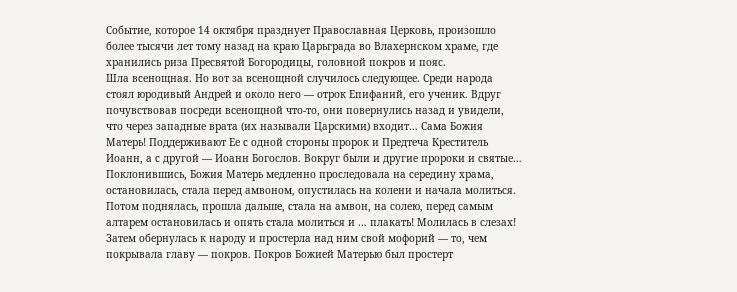Событие, которое 14 октября празднует Православная Церковь, произошло более тысячи лет тому назад на краю Царьграда во Влахернском храме, где хранились риза Пресвятой Богородицы, головной покров и пояс.
Шла всенощная. Но вот за всенощной случилось следующее. Среди народа стоял юродивый Андрей и около него — отрок Епифаний, его ученик. Вдруг почувствовав посреди всенощной что-то, они повернулись назад и увидели, что через западные врата (их называли Царскими) входит… Сама Божия Матерь! Поддерживают Ее с одной стороны пророк и Предтеча Креститель Иоанн, а с другой — Иоанн Богослов. Вокруг были и другие пророки и святые…
Поклонившись, Божия Матерь медленно проследовала на середину храма, остановилась, стала перед амвоном, опустилась на колени и начала молиться. Потом поднялась, прошла дальше, стала на амвон, на солею, перед самым алтарем остановилась и опять стала молиться и … плакать! Молилась в слезах! Затем обернулась к народу и простерла над ним свой мофорий — то, чем покрывала главу — покров. Покров Божией Матерью был простерт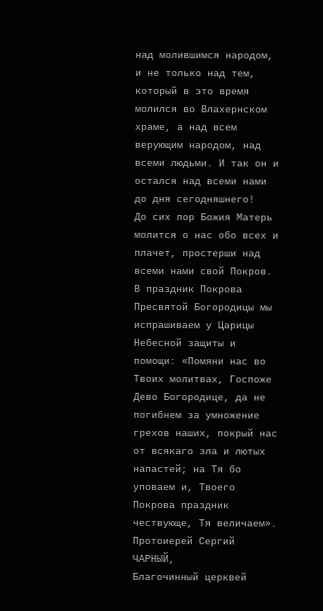над молившимся народом, и не только над тем, который в это время молился во Влахернском храме, а над всем верующим народом, над всеми людьми. И так он и остался над всеми нами до дня сегодняшнего!
До сих пор Божия Матерь молится о нас обо всех и плачет, простерши над всеми нами свой Покров. В праздник Покрова Пресвятой Богородицы мы испрашиваем у Царицы Небесной защиты и помощи: «Помяни нас во Твоих молитвах, Госпоже Дево Богородице, да не погибнем за умножение грехов наших, покрый нас от всякаго зла и лютых напастей; на Тя бо уповаем и, Твоего Покрова праздник чествующе, Тя величаем».
Протоиерей Сергий ЧАРНЫЙ,
Благочинный церквей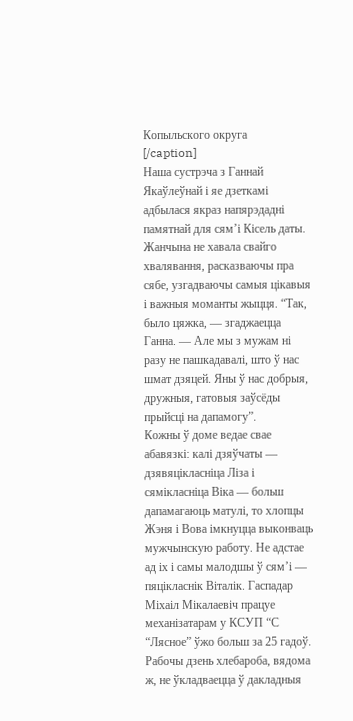Копыльского округа
[/caption]
Наша сустрэча з Ганнай Якаўлеўнай і яе дзеткамі адбылася якраз напярэдадні памятнай для сям’і Кісель даты. Жанчына не хавала свайго хвалявання, расказваючы пра сябе, узгадваючы самыя цікавыя і важныя моманты жыцця. “Так, было цяжка, — згаджаецца Ганна. — Але мы з мужам ні разу не пашкадавалі, што ў нас шмат дзяцей. Яны ў нас добрыя, дружныя, гатовыя заўсёды прыйсці на дапамогу”.
Кожны ў доме ведае свае абавязкі: калі дзяўчаты — дзявяцікласніца Ліза і сямікласніца Віка — больш дапамагаюць матулі, то хлопцы Жэня і Вова імкнуцца выконваць мужчынскую работу. Не адстае ад іх і самы малодшы ў сям’і — пяцікласнік Віталік. Гаспадар Міхаіл Мікалаевіч працуе механізатарам у КСУП “С “Лясное” ўжо больш за 25 гадоў. Рабочы дзень хлебароба, вядома ж, не ўкладваецца ў дакладныя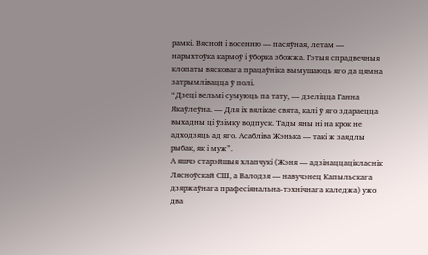рамкі. Вясной і восенню — пасяўная, летам — нарыхтоўка кармоў і ўборка збожжа. Гэтыя спрадвечныя клопаты вясковага працаўніка вымушаюць яго да цямна затрымлівацца ў полі.
“Дзеці вельмі сумуюць па тату, — дзеліцца Ганна Якаўлеўна. — Для іх вялікае свята, калі ў яго здараецца выхадны ці ўзімку водпуск. Тады яны ні на крок не адходзяць ад яго. Асабліва Жэнька — такі ж заядлы рыбак, як і муж”.
А яшчэ старэйшыя хлапчукі (Жэня — адзінаццацікласнік Лясноўскай СШ, а Валодзя — навучэнец Капыльскага дзяржаўнага прафесіянальна-тэхнічнага каледжа) ужо два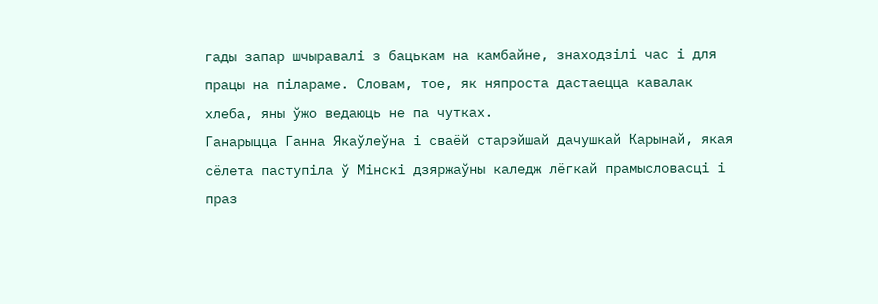гады запар шчыравалі з бацькам на камбайне, знаходзілі час і для працы на пілараме. Словам, тое, як няпроста дастаецца кавалак хлеба, яны ўжо ведаюць не па чутках.
Ганарыцца Ганна Якаўлеўна і сваёй старэйшай дачушкай Карынай, якая сёлета паступіла ў Мінскі дзяржаўны каледж лёгкай прамысловасці і праз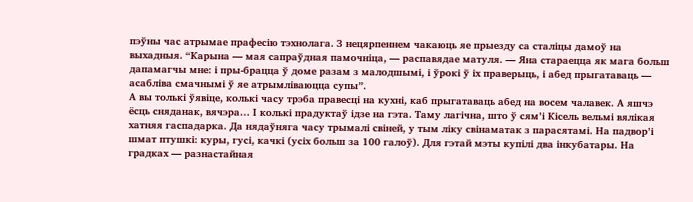пэўны час атрымае прафесію тэхнолага. З нецярпеннем чакаюць яе прыезду са сталіцы дамоў на выхадныя. “Карына — мая сапраўдная памочніца, — распавядае матуля. — Яна стараецца як мага больш дапамагчы мне: і пры-брацца ў доме разам з малодшымі, і ўрокі ў іх праверыць, і абед прыгатаваць — асабліва смачнымі ў яе атрымліваюцца супы”.
А вы толькі ўявіце, колькі часу трэба правесці на кухні, каб прыгатаваць абед на восем чалавек. А яшчэ ёсць сняданак, вячэра… І колькі прадуктаў ідзе на гэта. Таму лагічна, што ў сям’і Кісель вельмі вялікая хатняя гаспадарка. Да нядаўняга часу трымалі свіней, у тым ліку свінаматак з парасятамі. На падвор’і шмат птушкі: куры, гусі, качкі (усіх больш за 100 галоў). Для гэтай мэты купілі два інкубатары. На градках — разнастайная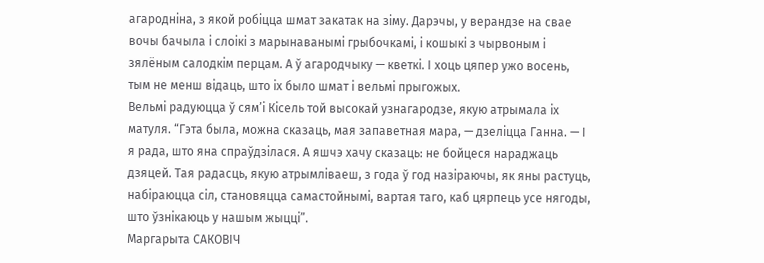агародніна, з якой робіцца шмат закатак на зіму. Дарэчы, у верандзе на свае вочы бачыла і слоікі з марынаванымі грыбочкамі, і кошыкі з чырвоным і зялёным салодкім перцам. А ў агародчыку — кветкі. І хоць цяпер ужо восень, тым не менш відаць, што іх было шмат і вельмі прыгожых.
Вельмі радуюцца ў сям’і Кісель той высокай узнагародзе, якую атрымала іх матуля. “Гэта была, можна сказаць, мая запаветная мара, — дзеліцца Ганна. — І я рада, што яна спраўдзілася. А яшчэ хачу сказаць: не бойцеся нараджаць дзяцей. Тая радасць, якую атрымліваеш, з года ў год назіраючы, як яны растуць, набіраюцца сіл, становяцца самастойнымі, вартая таго, каб цярпець усе нягоды, што ўзнікаюць у нашым жыцці”.
Маргарыта САКОВІЧ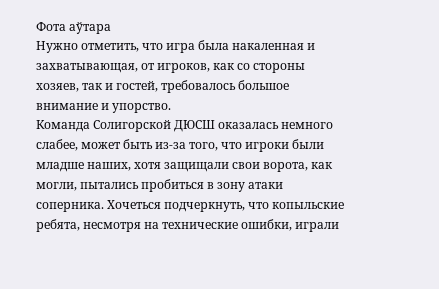Фота аўтара
Нужно отметить, что игра была накаленная и захватывающая, от игроков, как со стороны хозяев, так и гостей, требовалось большое внимание и упорство.
Команда Солигорской ДЮСШ оказалась немного слабее, может быть из-за того, что игроки были младше наших, хотя защищали свои ворота, как могли, пытались пробиться в зону атаки соперника. Хочеться подчеркнуть, что копыльские ребята, несмотря на технические ошибки, играли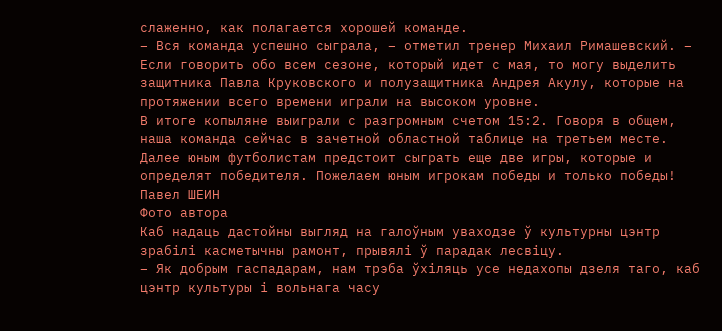слаженно, как полагается хорошей команде.
– Вся команда успешно сыграла, – отметил тренер Михаил Римашевский. – Если говорить обо всем сезоне, который идет с мая, то могу выделить защитника Павла Круковского и полузащитника Андрея Акулу, которые на протяжении всего времени играли на высоком уровне.
В итоге копыляне выиграли с разгромным счетом 15:2. Говоря в общем, наша команда сейчас в зачетной областной таблице на третьем месте. Далее юным футболистам предстоит сыграть еще две игры, которые и определят победителя. Пожелаем юным игрокам победы и только победы!
Павел ШЕИН
Фото автора
Каб надаць дастойны выгляд на галоўным уваходзе ў культурны цэнтр зрабілі касметычны рамонт, прывялі ў парадак лесвіцу.
– Як добрым гаспадарам, нам трэба ўхіляць усе недахопы дзеля таго, каб цэнтр культуры і вольнага часу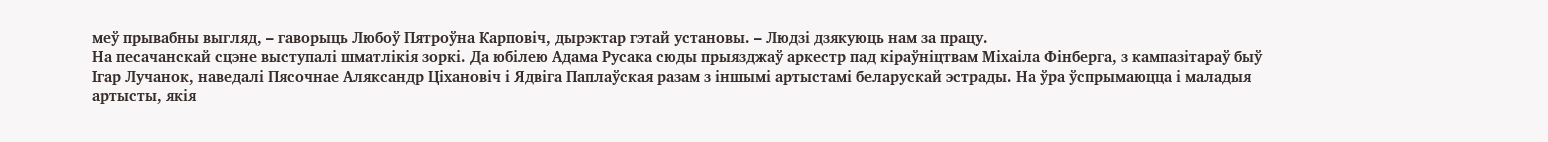меў прывабны выгляд, – гаворыць Любоў Пятроўна Карповіч, дырэктар гэтай установы. – Людзі дзякуюць нам за працу.
На песачанскай сцэне выступалі шматлікія зоркі. Да юбілею Адама Русака сюды прыязджаў аркестр пад кіраўніцтвам Міхаіла Фінберга, з кампазітараў быў Ігар Лучанок, наведалі Пясочнае Аляксандр Ціхановіч і Ядвіга Паплаўская разам з іншымі артыстамі беларускай эстрады. На ўра ўспрымаюцца і маладыя артысты, якія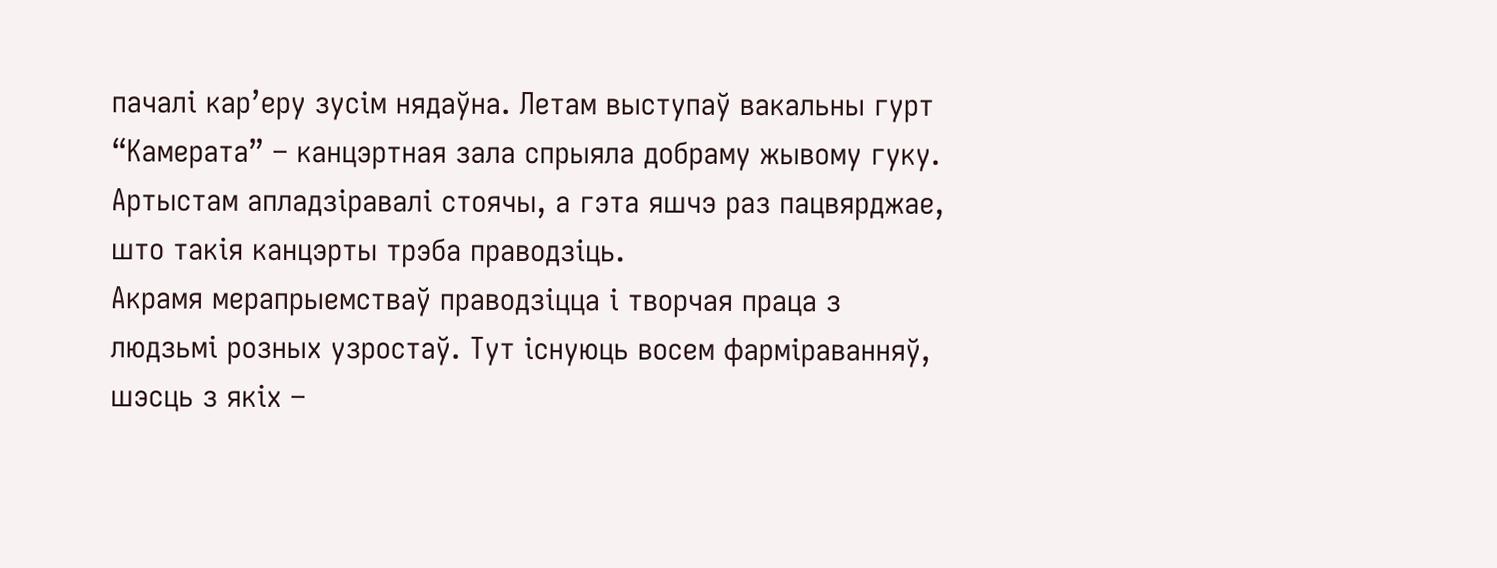пачалі кар’еру зусім нядаўна. Летам выступаў вакальны гурт “Камерата” – канцэртная зала спрыяла добраму жывому гуку. Артыстам апладзіравалі стоячы, а гэта яшчэ раз пацвярджае, што такія канцэрты трэба праводзіць.
Акрамя мерапрыемстваў праводзіцца і творчая праца з людзьмі розных узростаў. Тут існуюць восем фарміраванняў, шэсць з якіх –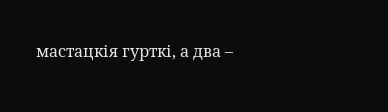мастацкія гурткі, а два –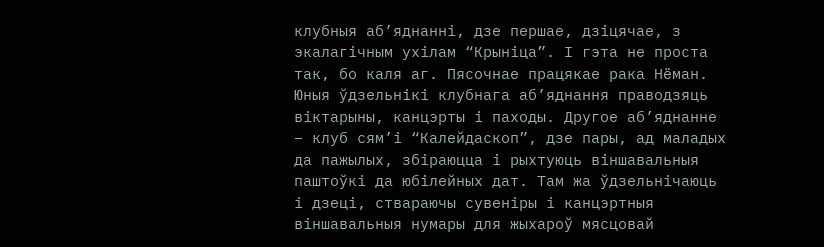клубныя аб’яднанні, дзе першае, дзіцячае, з экалагічным ухілам “Крыніца”. І гэта не проста так, бо каля аг. Пясочнае працякае рака Нёман. Юныя ўдзельнікі клубнага аб’яднання праводзяць віктарыны, канцэрты і паходы. Другое аб’яднанне – клуб сям’і “Калейдаскоп”, дзе пары, ад маладых да пажылых, збіраюцца і рыхтуюць віншавальныя паштоўкі да юбілейных дат. Там жа ўдзельнічаюць і дзеці, ствараючы сувеніры і канцэртныя віншавальныя нумары для жыхароў мясцовай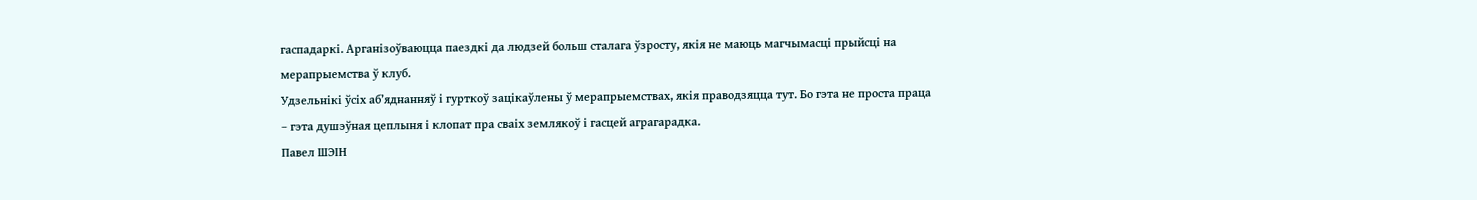гаспадаркі. Арганізоўваюцца паездкі да людзей больш сталага ўзросту, якія не маюць магчымасці прыйсці на мерапрыемства ў клуб.
Удзельнікі ўсіх аб’яднанняў і гурткоў зацікаўлены ў мерапрыемствах, якія праводзяцца тут. Бо гэта не проста праца – гэта душэўная цеплыня і клопат пра сваіх землякоў і гасцей аграгарадка.
Павел ШЭІН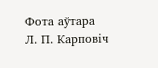Фота аўтара
Л. П. Карповіч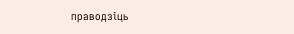праводзіць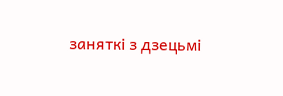заняткі з дзецьмі